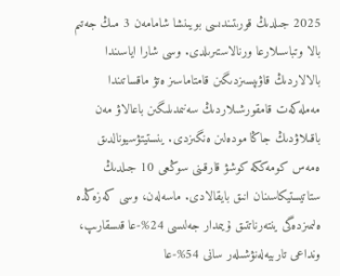2025 جىلدىڭ قورىتىندىسى بويىنشا شامامەن 3 مىڭ جەتىم بالا وتباسىلارعا ورنالاستىرىلدى. وسى شارا اياسىندا بالالاردىڭ قاۋىپسىزدىگىن قامتاماسىز ەتۋ ماقساتىندا مەملەكەت قامقورشىلاردىڭ سەنىمدىلىگىن باعالاۋ مەن باقىلاۋدىڭ جاڭا مودەلىن ەنگىزدى. ينستيتۋسيونالدىق ەمەس كومەككە كوشۋ قارقىنى سوڭعى 10 جىلدىڭ ستاتيستيكاسىنان انىق بايقالادى. ماسەلەن، وسى كەزەڭدە ەلىمىزدەگى ينتەرناتتىق ۇيىمدار جەلىسى 24%-عا قىسقارىپ، ونداعى تاربيەلەنۋشىلەر سانى 54%-عا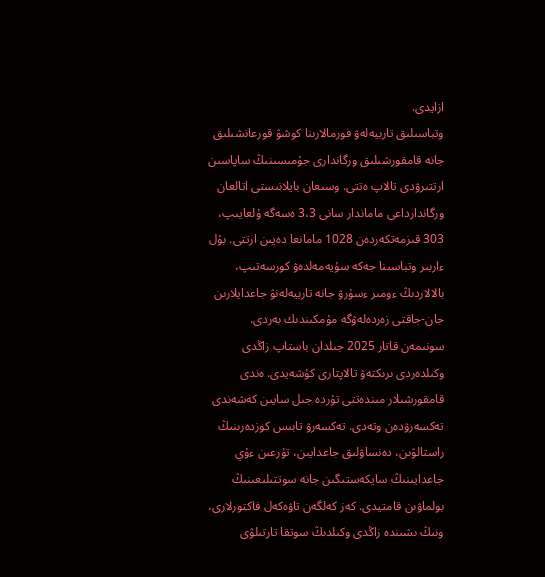ازايدى.
وتباسىلىق تاربيەلەۋ فورمالارىنا كوشۋ قورعانشىلىق جانە قامقورشىلىق ورگاندارى جۇمىسىنىڭ ساپاسىن ارتتىرۋدى تالاپ ەتتى. وسىعان بايلانىستى اتالعان ورگاندارداعى ماماندار سانى 3،3 ەسەگە ۇلعايىپ، 303 قىزمەتكەردەن 1028 مامانعا دەيىن ارتتى. بۇل ءاربىر وتباسىنا جەكە سۇيەمەلدەۋ كورسەتىپ، بالالاردىڭ ءومىر ءسۇرۋ جانە تاربيەلەنۋ جاعدايلارىن جان-جاقتى زەردەلەۋگە مۇمكىندىك بەردى.
سونىمەن قاتار 2025 جىلدان باستاپ زاڭدى وكىلدەردى ىرىكتەۋ تالاپتارى كۇشەيدى. ەندى قامقورشىلار مىندەتتى تۇردە جىل سايىن كەشەندى تەكسەرۋدەن وتەدى. تەكسەرۋ تابىس كوزدەرىنىڭ راستالۋىن، دەنساۋلىق جاعدايىن، تۇرعىن ءۇي جاعدايىنىڭ سايكەستىگىن جانە سوتتىلىعىنىڭ بولماۋىن قامتيدى. كەز كەلگەن تاۋەكەل فاكتورلارى، ونىڭ ىشىندە زاڭدى وكىلدىڭ سوتقا تارتىلۋى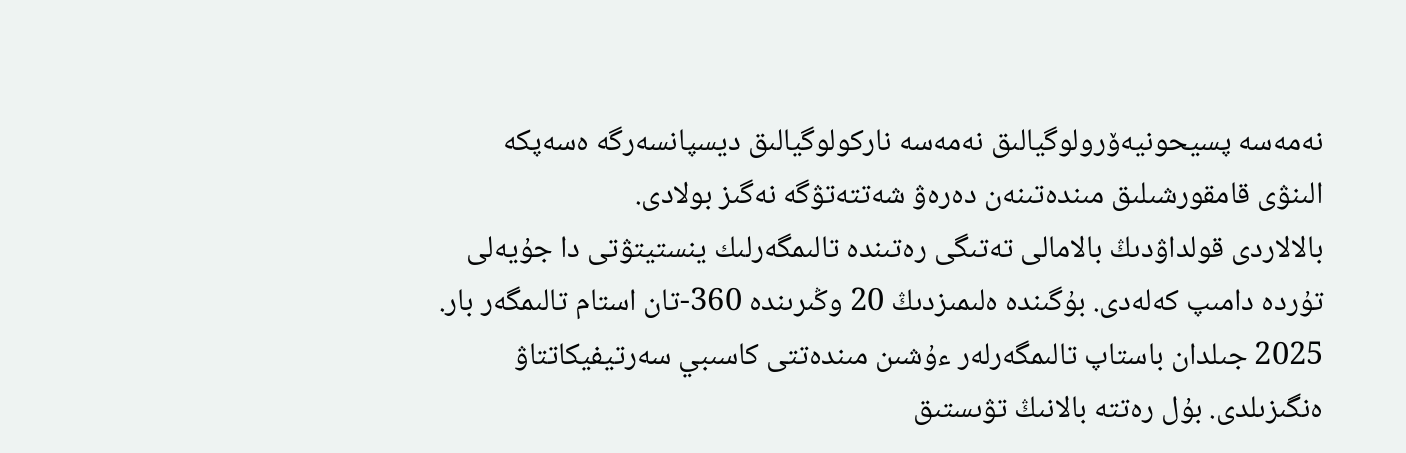نەمەسە پسيحونيەۆرولوگيالىق نەمەسە ناركولوگيالىق ديسپانسەرگە ەسەپكە الىنۋى قامقورشىلىق مىندەتىنەن دەرەۋ شەتتەتۋگە نەگىز بولادى.
بالالاردى قولداۋدىڭ بالامالى تەتىگى رەتىندە تالىمگەرلىك ينستيتۋتى دا جۇيەلى تۇردە دامىپ كەلەدى. بۇگىندە ەلىمىزدىڭ 20 وڭىرىندە 360-تان استام تالىمگەر بار. 2025 جىلدان باستاپ تالىمگەرلەر ءۇشىن مىندەتتى كاسىبي سەرتيفيكاتتاۋ ەنگىزىلدى. بۇل رەتتە بالانىڭ تۋىستىق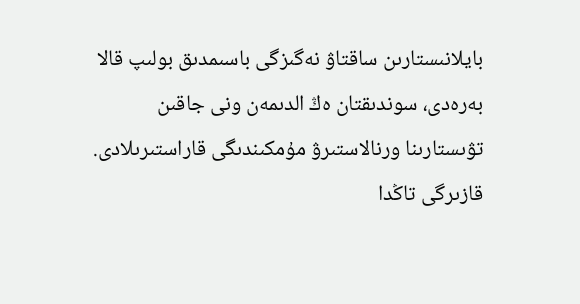بايلانىستارىن ساقتاۋ نەگىزگى باسىمدىق بولىپ قالا بەرەدى، سوندىقتان ەڭ الدىمەن ونى جاقىن تۋىستارىنا ورنالاستىرۋ مۇمكىندىگى قاراستىرىلادى.
قازىرگى تاڭدا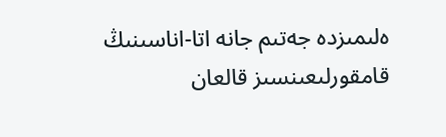ەلىمىزدە جەتىم جانە اتا-اناسىنىڭ قامقورلىعىنسىز قالعان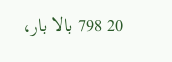20 798 بالا بار،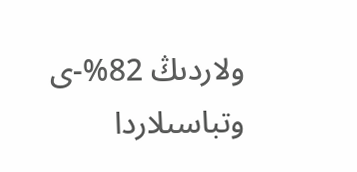ولاردىڭ 82%-ى وتباسىلاردا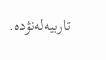تاربيەلەنۋدە.